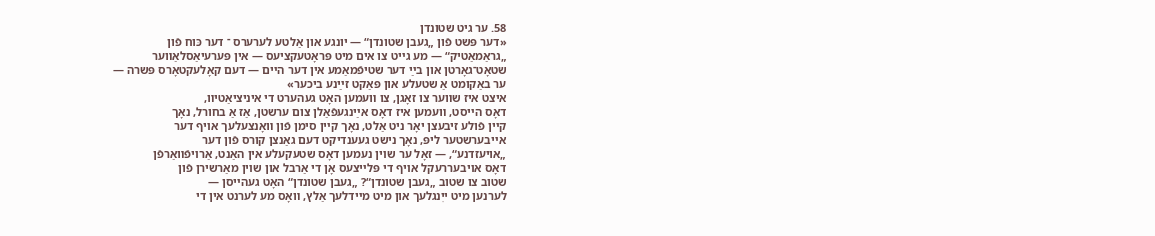58. ער גיט שטונדן
«דער פּשט פֿון „געבן שטונדן“ ― יונגע און אַלטע לערערס ־ דער כּוח פֿון
„גראַמאַטיק“ ― מע גײט צו אים מיט פּראָטעקציעס ― אין פּערעיאַסלאַװער
שטאָט־גאָרטן און בײַ דער שטיפֿמאַמע אין דער הײם ― דעם קאָלעקטאָרס פּשרה ―
ער באַקומט אַ שטעלע און פּאַקט זײַנע ביכער»
איצט איז שװער צו זאָגן, צו װעמען האָט געהערט די איניציאַטיװ,
דאָס הײסט, װעמען איז דאָס אײַנגעפֿאַלן צום ערשטן, אַז אַ בחורל, נאָך
קײן פֿולע זיבעצן יאָר ניט אַלט, נאָך קײן סימן פֿון װאָנצעלעך אױף דער
אײבערשטער ליפּ, נאָך נישט געענדיקט דעם גאַנצן קורס פֿון דער
„אויעזדנע“, ― זאָל ער שױן נעמען דאָס שטעקעלע אין האַנט, אַרױפֿװאַרפֿן
דאָס אױבעררעקל אױף די פּלײצעס אָן די אַרבל און שױן מאַרשירן פֿון
שטוב צו שטוב „געבן שטונדן“? „געבן שטונדן“ האָט געהײסן ―
לערנען מיט ייִנגלעך און מיט מײדלעך אַלץ, װאָס מע לערנט אין די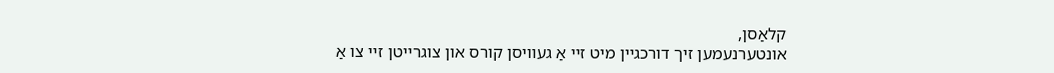קלאַסן,
אונטערנעמען זיך דורכגײן מיט זײ אַ געװיסן קורס און צוגרײטן זײ צו אַ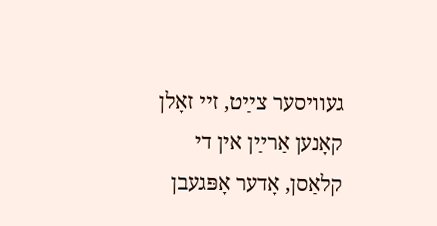געװיסער צײַט, זײ זאָלן קאָנען אַרײַן אין די קלאַסן, אָדער אָפּגעבן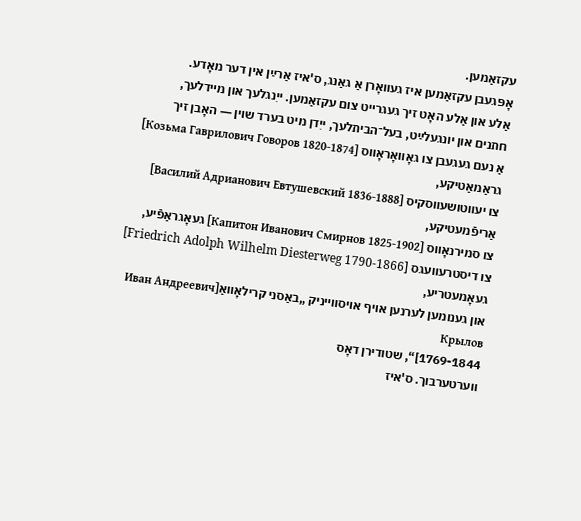עקזאַמען.
אָפּגעבן עקזאַמען איז געװאָרן אַ גאַנג, ס'איז אַרײַן אין דער מאָדע.
אַלע און אַלע האָט זיך געגרײט צום עקזאַמען. ייִנגלעך און מײדלעך,
חתנים און יונגעלײַט, בעל־הביתלעך, ייִדן מיט בערד שױן ― האָבן זיך
אַ נעם געגעבן צו גאָװאָראָװס [Козьма Гаврилович Говоров 1820-1874] גראַמאַטיקע,
צו יעװטושעװסקיס [Василий Адрианович Евтушевский 1836-1888] אַריפֿמעטיקע,
צו סמירנאָװס [Капитон Иванович Смирнов 1825-1902] געאָגראַפֿיע,
צו דיסטרעװעגס [Friedrich Adolph Wilhelm Diesterweg 1790-1866] געאָמעטריע,
און גענומען לערנען אױף אױסװײניק „באַסני קרילאָװאַ[Иван Андреевич Крылов
1769-1844]“, שטודירן דאָס
װערטערבוך. ס'איז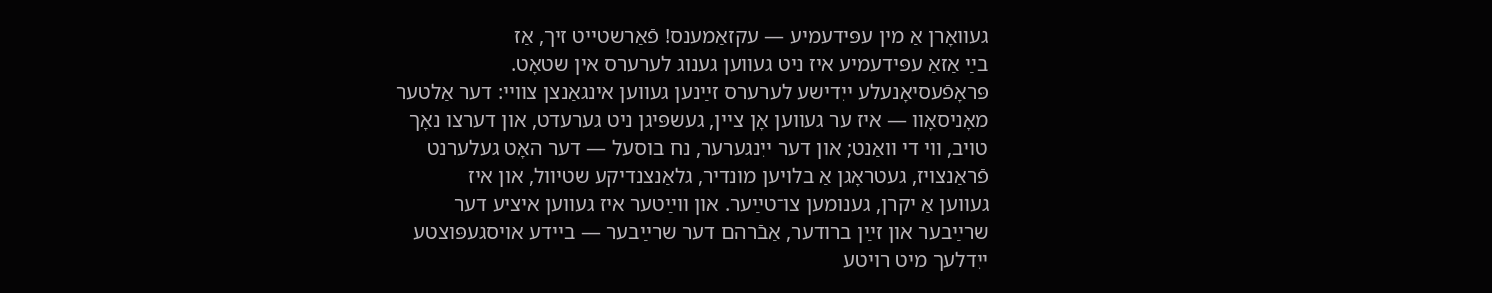געװאָרן אַ מין עפּידעמיע ― עקזאַמענס! פֿאַרשטײט זיך, אַז
בײַ אַזאַ עפּידעמיע איז ניט געװען גענוג לערערס אין שטאָט.
פּראָפֿעסיאָנעלע ייִדישע לערערס זײַנען געװען אינגאַנצן צװײ: דער אַלטער
מאָניסאָװ ― איז ער געװען אָן צײן, געשפּיגן ניט גערעדט, און דערצו נאָך
טױב, װי די װאַנט; און דער ייִנגערער, נח בוסעל ― דער האָט געלערנט
פֿראַנצױז, געטראָגן אַ בלױען מונדיר, גלאַנצנדיקע שטיװל, און איז
געװען אַ יקרן, גענומען צו־טײַער. און װײַטער איז געװען איציע דער
שרײַבער און זײַן ברודער, אַבֿרהם דער שרײַבער ― בײדע אױסגעפּוצטע
ייִדלעך מיט רױטע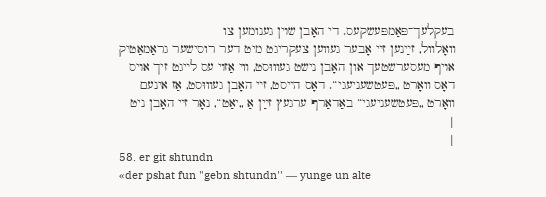בעקלעך־פּאַמפּעשקעס. די האָבן שױן גענומען צו
װאָלװל, זײַנען זײ אָבער געװען צעקריגט מיט דער רוסישער גראַמאַטיק
אױף מעסערשטעך און האָבן נישט געװוּסט, װי אַזױ עס לײגט זיך אױס
דאָס װאָרט „פּעטשעניעגי“. דאָס הײסט, זײ האָבן געװוּסט, אַז אינעם
װאָרט „פּעטשעניעגי“ באַדאַרף ערגעץ זײַן אַ „יאַט“, נאָר זײ האָבן ניט
|
|
58. er git shtundn
«der pshat fun "gebn shtundn'' ― yunge un alte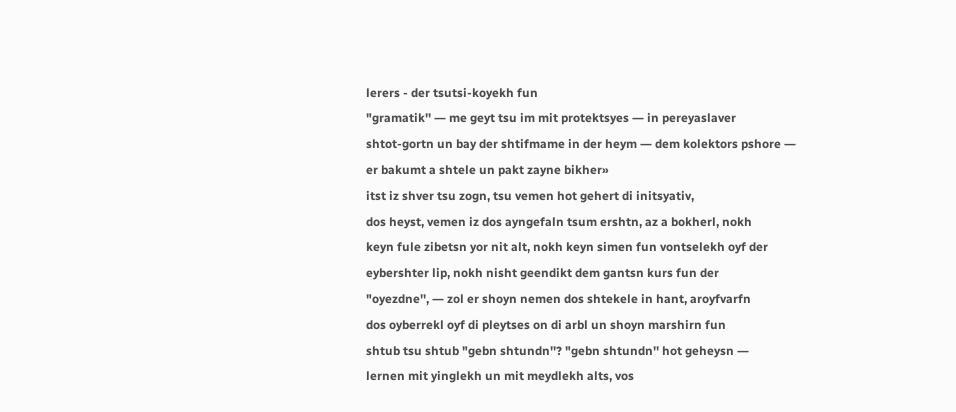lerers - der tsutsi-koyekh fun
"gramatik'' ― me geyt tsu im mit protektsyes ― in pereyaslaver
shtot-gortn un bay der shtifmame in der heym ― dem kolektors pshore ―
er bakumt a shtele un pakt zayne bikher»
itst iz shver tsu zogn, tsu vemen hot gehert di initsyativ,
dos heyst, vemen iz dos ayngefaln tsum ershtn, az a bokherl, nokh
keyn fule zibetsn yor nit alt, nokh keyn simen fun vontselekh oyf der
eybershter lip, nokh nisht geendikt dem gantsn kurs fun der
"oyezdne'', ― zol er shoyn nemen dos shtekele in hant, aroyfvarfn
dos oyberrekl oyf di pleytses on di arbl un shoyn marshirn fun
shtub tsu shtub "gebn shtundn''? "gebn shtundn'' hot geheysn ―
lernen mit yinglekh un mit meydlekh alts, vos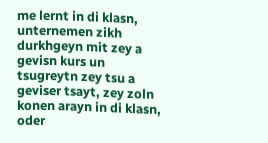me lernt in di klasn,
unternemen zikh durkhgeyn mit zey a gevisn kurs un tsugreytn zey tsu a
geviser tsayt, zey zoln konen arayn in di klasn, oder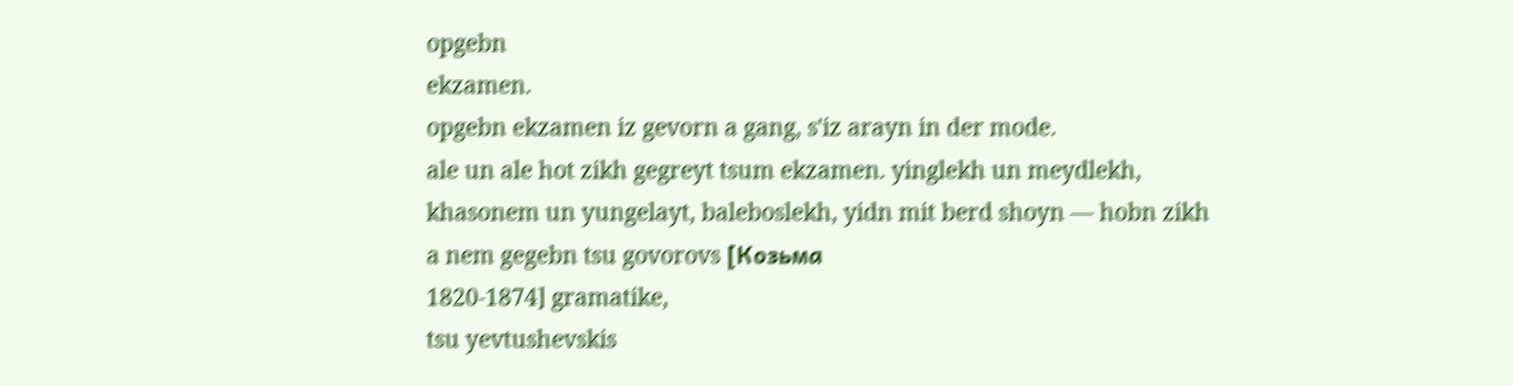opgebn
ekzamen.
opgebn ekzamen iz gevorn a gang, s'iz arayn in der mode.
ale un ale hot zikh gegreyt tsum ekzamen. yinglekh un meydlekh,
khasonem un yungelayt, baleboslekh, yidn mit berd shoyn ― hobn zikh
a nem gegebn tsu govorovs [Козьма
1820-1874] gramatike,
tsu yevtushevskis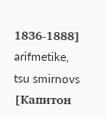1836-1888] arifmetike,
tsu smirnovs [Капитон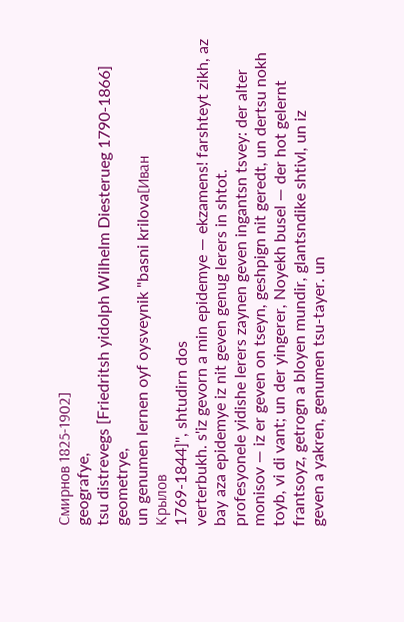Смирнов 1825-1902]
geografye,
tsu distrevegs [Friedritsh yidolph Wilhelm Diesterueg 1790-1866] geometrye,
un genumen lernen oyf oysveynik "basni krilova[Иван
Крылов
1769-1844]'', shtudirn dos
verterbukh. s'iz gevorn a min epidemye ― ekzamens! farshteyt zikh, az
bay aza epidemye iz nit geven genug lerers in shtot.
profesyonele yidishe lerers zaynen geven ingantsn tsvey: der alter
monisov ― iz er geven on tseyn, geshpign nit geredt, un dertsu nokh
toyb, vi di vant; un der yingerer, Noyekh busel ― der hot gelernt
frantsoyz, getrogn a bloyen mundir, glantsndike shtivl, un iz
geven a yakren, genumen tsu-tayer. un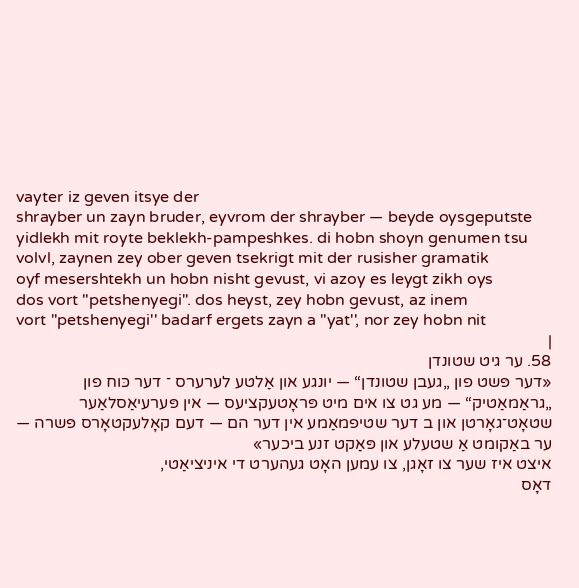vayter iz geven itsye der
shrayber un zayn bruder, eyvrom der shrayber ― beyde oysgeputste
yidlekh mit royte beklekh-pampeshkes. di hobn shoyn genumen tsu
volvl, zaynen zey ober geven tsekrigt mit der rusisher gramatik
oyf mesershtekh un hobn nisht gevust, vi azoy es leygt zikh oys
dos vort "petshenyegi''. dos heyst, zey hobn gevust, az inem
vort "petshenyegi'' badarf ergets zayn a "yat'', nor zey hobn nit
|
58. ער גיט שטונדן
«דער פּשט פון „געבן שטונדן“ ― יונגע און אַלטע לערערס ־ דער כּוח פון
„גראַמאַטיק“ ― מע גט צו אים מיט פּראָטעקציעס ― אין פּערעיאַסלאַער
שטאָט־גאָרטן און ב דער שטיפמאַמע אין דער הם ― דעם קאָלעקטאָרס פּשרה ―
ער באַקומט אַ שטעלע און פּאַקט זנע ביכער»
איצט איז שער צו זאָגן, צו עמען האָט געהערט די איניציאַטי,
דאָס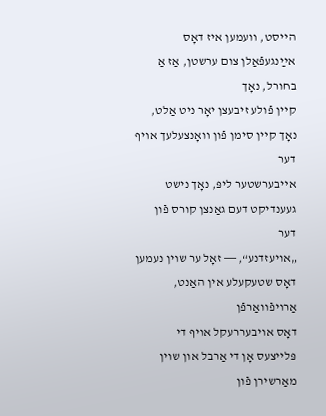הײסט, װעמען איז דאָס אײַנגעפֿאַלן צום ערשטן, אַז אַ בחורל, נאָך
קײן פֿולע זיבעצן יאָר ניט אַלט, נאָך קײן סימן פֿון װאָנצעלעך אױף דער
אײבערשטער ליפּ, נאָך נישט געענדיקט דעם גאַנצן קורס פֿון דער
„אויעזדנע“, ― זאָל ער שױן נעמען דאָס שטעקעלע אין האַנט, אַרױפֿװאַרפֿן
דאָס אױבעררעקל אױף די פּלײצעס אָן די אַרבל און שױן מאַרשירן פֿון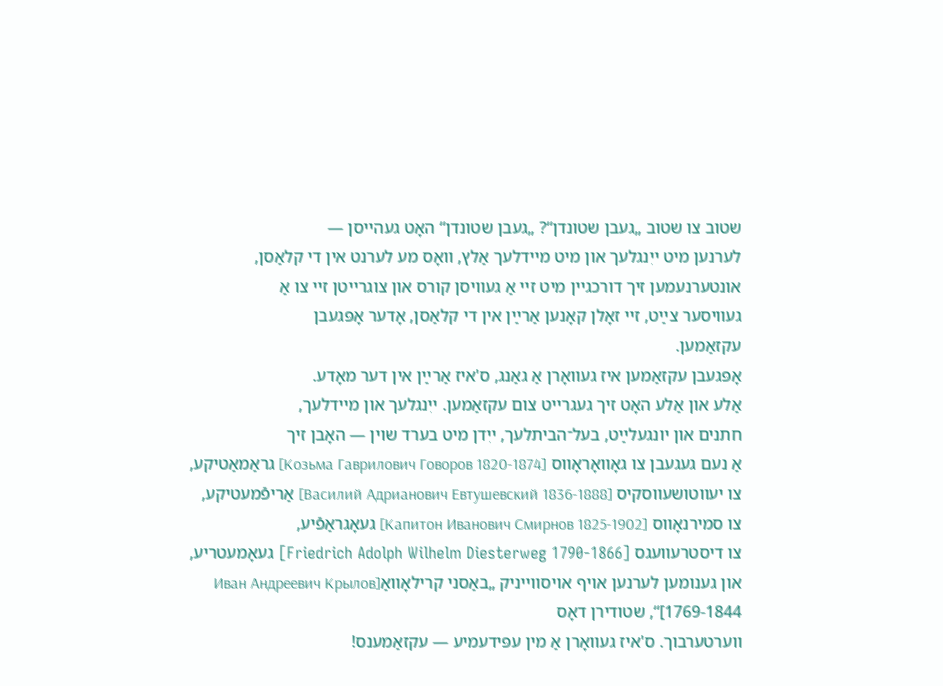שטוב צו שטוב „געבן שטונדן“? „געבן שטונדן“ האָט געהײסן ―
לערנען מיט ייִנגלעך און מיט מײדלעך אַלץ, װאָס מע לערנט אין די קלאַסן,
אונטערנעמען זיך דורכגײן מיט זײ אַ געװיסן קורס און צוגרײטן זײ צו אַ
געװיסער צײַט, זײ זאָלן קאָנען אַרײַן אין די קלאַסן, אָדער אָפּגעבן
עקזאַמען.
אָפּגעבן עקזאַמען איז געװאָרן אַ גאַנג, ס'איז אַרײַן אין דער מאָדע.
אַלע און אַלע האָט זיך געגרײט צום עקזאַמען. ייִנגלעך און מײדלעך,
חתנים און יונגעלײַט, בעל־הביתלעך, ייִדן מיט בערד שױן ― האָבן זיך
אַ נעם געגעבן צו גאָװאָראָװס [Козьма Гаврилович Говоров 1820-1874] גראַמאַטיקע,
צו יעװטושעװסקיס [Василий Адрианович Евтушевский 1836-1888] אַריפֿמעטיקע,
צו סמירנאָװס [Капитон Иванович Смирнов 1825-1902] געאָגראַפֿיע,
צו דיסטרעװעגס [Friedrich Adolph Wilhelm Diesterweg 1790-1866] געאָמעטריע,
און גענומען לערנען אױף אױסװײניק „באַסני קרילאָװאַ[Иван Андреевич Крылов
1769-1844]“, שטודירן דאָס
װערטערבוך. ס'איז געװאָרן אַ מין עפּידעמיע ― עקזאַמענס!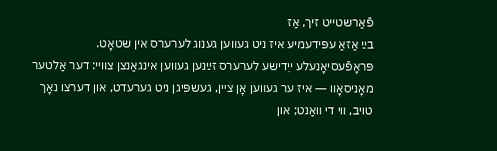פֿאַרשטײט זיך, אַז
בײַ אַזאַ עפּידעמיע איז ניט געװען גענוג לערערס אין שטאָט.
פּראָפֿעסיאָנעלע ייִדישע לערערס זײַנען געװען אינגאַנצן צװײ: דער אַלטער
מאָניסאָװ ― איז ער געװען אָן צײן, געשפּיגן ניט גערעדט, און דערצו נאָך
טױב, װי די װאַנט; און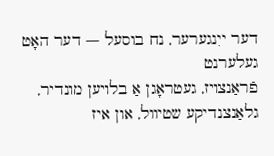דער ייִנגערער, נח בוסעל ― דער האָט געלערנט
פֿראַנצױז, געטראָגן אַ בלױען מונדיר, גלאַנצנדיקע שטיװל, און איז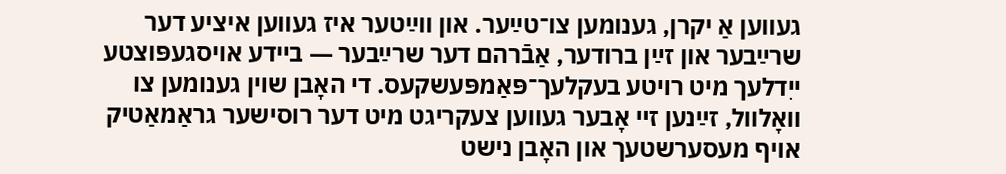געװען אַ יקרן, גענומען צו־טײַער. און װײַטער איז געװען איציע דער
שרײַבער און זײַן ברודער, אַבֿרהם דער שרײַבער ― בײדע אױסגעפּוצטע
ייִדלעך מיט רױטע בעקלעך־פּאַמפּעשקעס. די האָבן שױן גענומען צו
װאָלװל, זײַנען זײ אָבער געװען צעקריגט מיט דער רוסישער גראַמאַטיק
אױף מעסערשטעך און האָבן נישט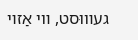געװוּסט, װי אַזױ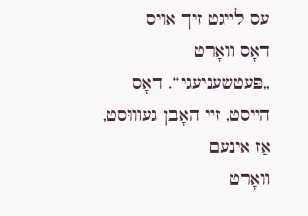עס לײגט זיך אױס
דאָס װאָרט „פּעטשעניעגי“. דאָס הײסט, זײ האָבן געװוּסט, אַז אינעם
װאָרט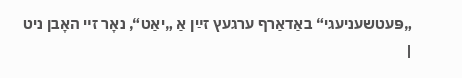„פּעטשעניעגי“ באַדאַרף ערגעץ זײַן אַ „יאַט“, נאָר זײ האָבן ניט
|